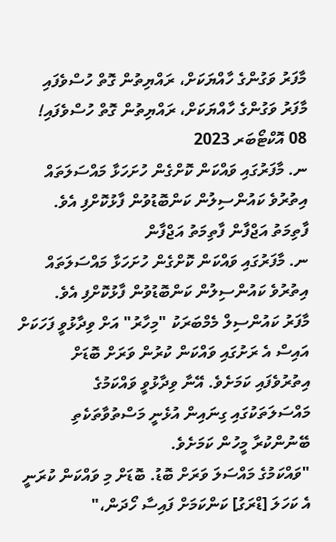މާފަރު ވަގުންގެ ހާއްޔަކަށް، ރައްޔިތުން ގޮތް ހުސްވެފައި
މާފަރު ވަގުންގެ ހާއްޔަކަށް، ރައްޔިތުން ގޮތް ހުސްވެފައި!
08 އޮކްޓޯބަރ 2023
ނ. މާފަރުގައި ވައްކަން ކޮށްގެން ހުށަހަޅާ މައްސަލަތައް އިތުރުވެ ކައުންސިލުން ކަންބޮޑުވުން ފާޅުކޮށްފި އެވެ.
ފާތިމަތު އަޖްފާން ފާތިމަތު އަޖްފާން
ނ. މާފަރުގައި ވައްކަން ކޮށްގެން ހުށަހަޅާ މައްސަލަތައް އިތުރުވެ ކައުންސިލުން ކަންބޮޑުވުން ފާޅުކޮށްފި އެވެ.
މާފަރު ކައުންސިލް މެމްބަރަކު "މިހާރު" އަށް ވިދާޅުވީ ފަހަކަށް އައިސް އެ ރަށުގައި ވައްކަން ކުރުން ވަރަށް ބޮޑަށް އިތުރުވެފައި ކަމަށެވެ. އޭނާ ވިދާޅުވީ ވައްކަމުގެ މައްސަލަތަކުގައި ގިނައިން އުޅެނީ މަސްތުވާތަކެތި ބޭނުންކުރާ މީހުން ކަމަށެވެ.
"ވައްކަމުގެ މައްސަލަ ވަރަށް ބޮޑު. ބޮޑަށް މި ވައްކަން ކުރަނީ އެ ކަހަލަ [ޑްރަގު] ކަންކަމަށް ފައިސާ ހޯދަން،"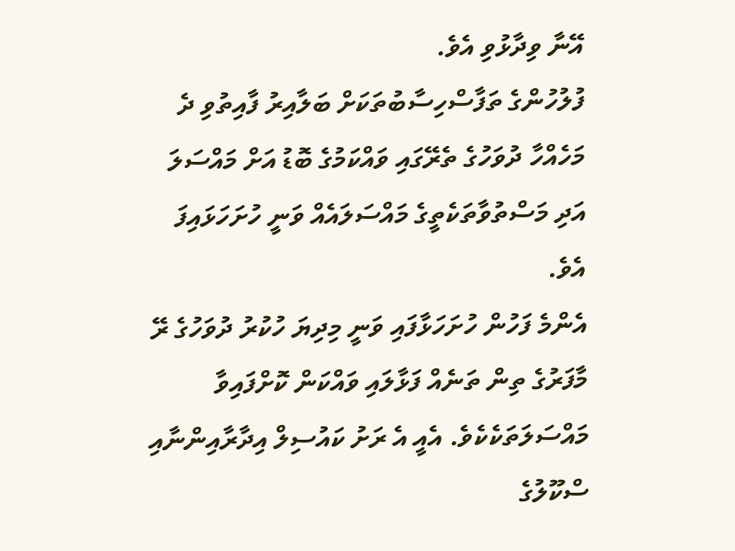އޭނާ ވިދާޅުވި އެވެ.
ފުލުހުންގެ ތަފާސްހިސާބުތަކަށް ބަލާއިރު ފާއިތުވި ދެ މަހެއްހާ ދުވަހުގެ ތެރޭގައި ވައްކަމުގެ ބޮޑު އަށް މައްސަލަ އަދި މަސްތުވާތަކެތީގެ މައްސަލައެއް ވަނީ ހުށަހަޅައިފަ އެވެ.
އެންމެ ފަހުން ހުށަހަޅާފައި ވަނީ މިދިޔަ ހުކުރު ދުވަހުގެ ރޭ މާފަރުގެ ތިން ތަނެއް ފަޅާލައި ވައްކަން ކޮށްފައިވާ މައްސަލަތަކެކެވެ. އެއީ އެ ރަށު ކައުސިލް އިދާރާއިންނާއި ސްކޫލުގެ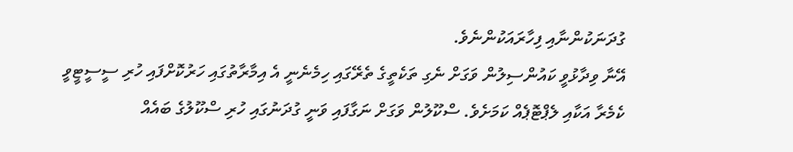ގުދަނަކުންނާއި ފިހާރައަކުންނެވެ.
އޭނާ ވިދާޅުވީ ކައުންސިލުން ވަގަށް ނެގި ތަކެތީގެ ތެރޭގައި ހިމެނެނީ އެ އިމާރާތުގައި ހަރުކޮށްފައި ހުރި ސީސީޓީވީ ކެމެރާ އަކާއި ލެޕްޓޮޕެއް ކަމަށެވެ. ސްކޫލުން ވަގަށް ނަގާފައި ވަނީ ގުދަނުގައި ހުރި ސްކޫލުގެ ބައެއް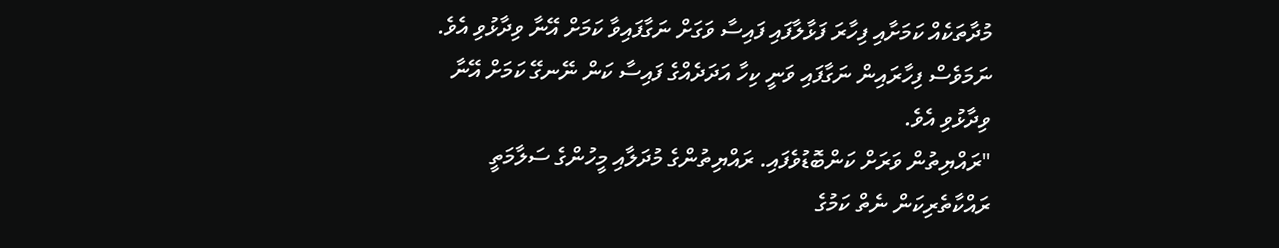މުދާތަކެއް ކަމަށާއި ފިހާރަ ފަޅާލާފައި ފައިސާ ވަގަށް ނަގާފައިވާ ކަމަށް އޭނާ ވިދާޅުވި އެވެ. ނަމަވެސް ފިހާރައިން ނަގާފައި ވަނީ ކިހާ އަދަދެއްގެ ފައިސާ ކަން ނޭނގޭ ކަމަށް އޭނާ ވިދާޅުވި އެވެ.
"ރައްޔިތުން ވަރަށް ކަންބޮޑުވެފައި. ރައްޔިތުންގެ މުދަލާއި މީހުންގެ ސަލާމަތީ ރައްކާތެރިކަން ނެތް ކަމުގެ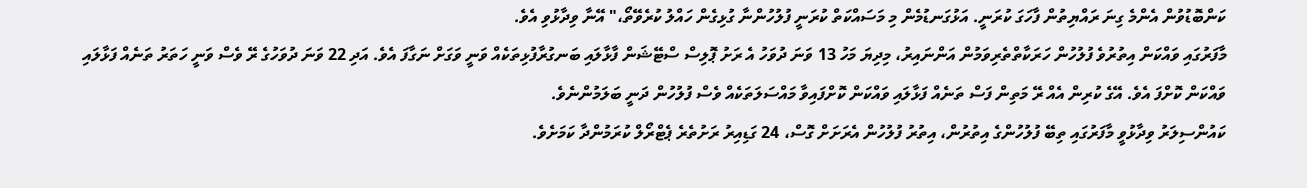ކަންބޮޑުވުން އެންމެ ގިނަ ރައްޔިތުން ފާހަގަ ކުރަނީ. އަޅުގަނޑުމެން މި މަސައްކަތް ކުރަނީ ފުލުހުންނާ ގުޅިގެން ހައްލު ކުރެވޭތޯ،" އޭނާ ވިދާޅުވި އެވެ.
މާފަރުގައި ވައްކަން އިތުރުވެ ފުލުހުން ހަރަކާތްތެރިވަމުން އަންނައިރު، މިދިޔަ މަހު 13 ވަނަ ދުވަހު އެ ރަށު ޕޮލިސް ސްޓޭޝަން ފާޅާލައި ބަނގުރާފުޅިތަކެއް ވަނީ ވަގަށް ނަގާފަ އެވެ. އަދި 22 ވަނަ ދުވަހުގެ ރޭ ވެސް ވަނީ ހަތަރު ތަނެއް ފަޅާލައި ވައްކަން ކޮށްފަ އެވެ. އޭގެ ކުރިން އެއް ރޭ މަތިން ފަސް ތަނެއް ފަޅާލައި ވައްކަން ކޮށްފައިވާ މައްސަލަތަކެއް ވެސް ފުލުހުން ދަނީ ބަލަމުންނެވެ.
ކައުންސިލަރު ވިދާޅުވީ މާފަރުގައި ތިބޭ ފުލުހުންގެ އިތުރުން، އިތުރު ފުލުހުން އެރަށަށް ގޮސް، 24 ގަޑިއިރު ރަށުތެރެ ޕެޓްރޯލް ކުރަމުންދާ ކަމަށެވެ.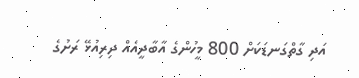އަދި ގާތްގަނޑަކަށް 800 މީހުންގެ އާބާދީއެއް ދިރިއުޅޭ ރަށުގެ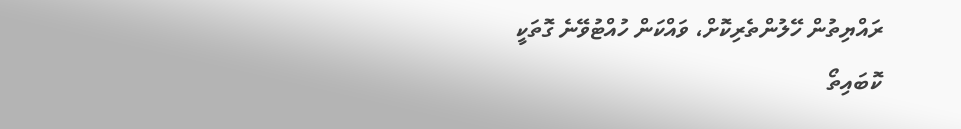ރައްޔިތުން ހޭލުންތެރިކޮށް، ވައްކަން ހުއްޓުވޭނެ ގޮތަކީ ކޮބައިތޯ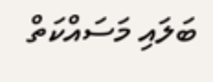ބަލައި މަސައްކަތް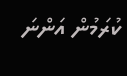ކުރަމުން އަންނަ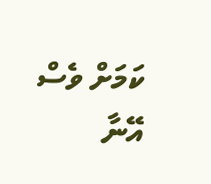ކަމަށް ވެސް އޭނާ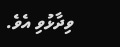ވިދާޅުވި އެވެ.